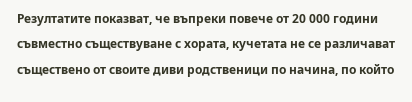Резултатите показват, че въпреки повече от 20 000 години съвместно съществуване с хората, кучетата не се различават съществено от своите диви родственици по начина, по който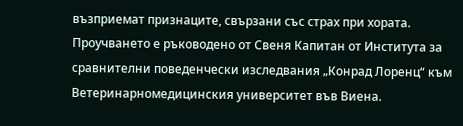възприемат признаците, свързани със страх при хората.
Проучването е ръководено от Свеня Капитан от Института за сравнителни поведенчески изследвания „Конрад Лоренц“ към Ветеринарномедицинския университет във Виена.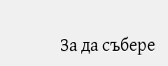За да събере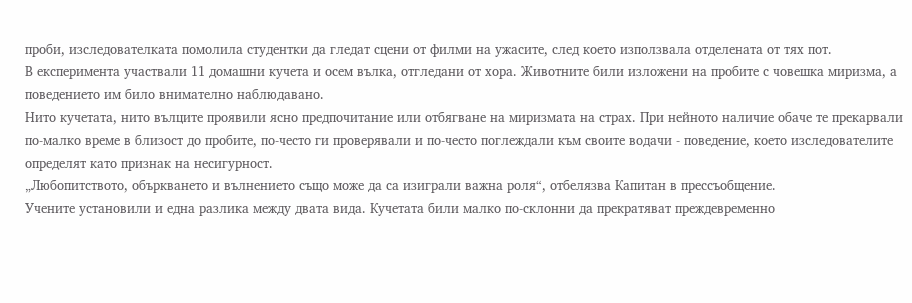проби, изследователката помолила студентки да гледат сцени от филми на ужасите, след което използвала отделената от тях пот.
В експеримента участвали 11 домашни кучета и осем вълка, отгледани от хора. Животните били изложени на пробите с човешка миризма, а поведението им било внимателно наблюдавано.
Нито кучетата, нито вълците проявили ясно предпочитание или отбягване на миризмата на страх. При нейното наличие обаче те прекарвали по-малко време в близост до пробите, по-често ги проверявали и по-често поглеждали към своите водачи - поведение, което изследователите определят като признак на несигурност.
„Любопитството, объркването и вълнението също може да са изиграли важна роля“, отбелязва Капитан в прессъобщение.
Учените установили и една разлика между двата вида. Кучетата били малко по-склонни да прекратяват преждевременно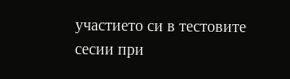участието си в тестовите сесии при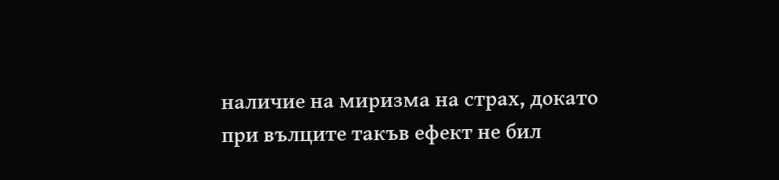наличие на миризма на страх, докато при вълците такъв ефект не бил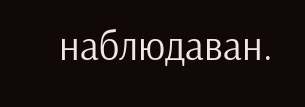наблюдаван.